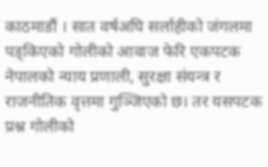काठमाडौं । सात वर्षअघि सर्लाहीको जंगलमा पड्किएको गोलीको आवाज फेरि एकपटक नेपालको न्याय प्रणाली, सुरक्षा संयन्त्र र राजनीतिक वृत्तमा गुञ्जिएको छ। तर यसपटक प्रश्न गोलीको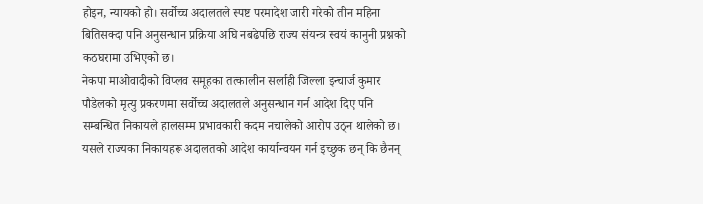होइन, न्यायको हो। सर्वोच्च अदालतले स्पष्ट परमादेश जारी गरेको तीन महिना बितिसक्दा पनि अनुसन्धान प्रक्रिया अघि नबढेपछि राज्य संयन्त्र स्वयं कानुनी प्रश्नको कठघरामा उभिएको छ।
नेकपा माओवादीको विप्लव समूहका तत्कालीन सर्लाही जिल्ला इन्चार्ज कुमार पौडेलको मृत्यु प्रकरणमा सर्वोच्च अदालतले अनुसन्धान गर्न आदेश दिए पनि सम्बन्धित निकायले हालसम्म प्रभावकारी कदम नचालेको आरोप उठ्न थालेको छ। यसले राज्यका निकायहरू अदालतको आदेश कार्यान्वयन गर्न इच्छुक छन् कि छैनन्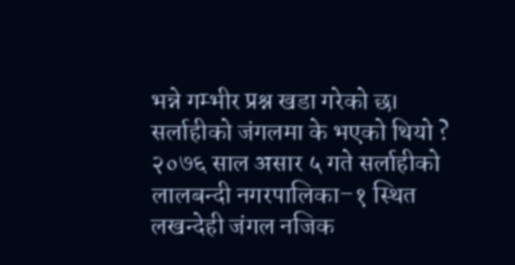भन्ने गम्भीर प्रश्न खडा गरेको छ।
सर्लाहीको जंगलमा के भएको थियो ?
२०७६ साल असार ५ गते सर्लाहीको लालबन्दी नगरपालिका–१ स्थित लखन्देही जंगल नजिक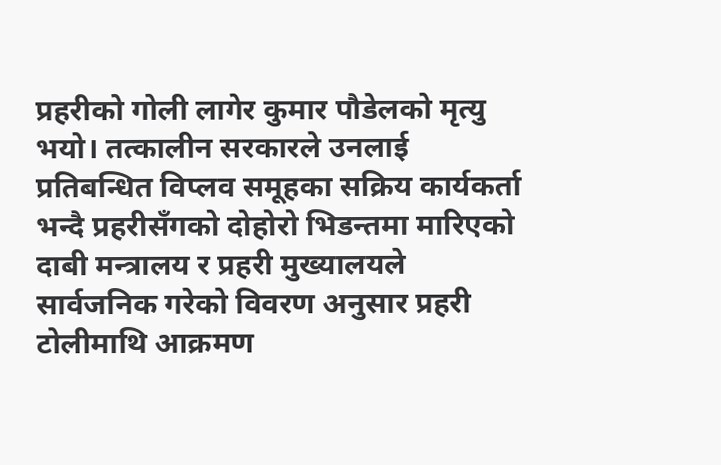प्रहरीको गोली लागेर कुमार पौडेलको मृत्यु भयो। तत्कालीन सरकारले उनलाई प्रतिबन्धित विप्लव समूहका सक्रिय कार्यकर्ता भन्दै प्रहरीसँगको दोहोरो भिडन्तमा मारिएको दाबी मन्त्रालय र प्रहरी मुख्यालयले सार्वजनिक गरेको विवरण अनुसार प्रहरी टोलीमाथि आक्रमण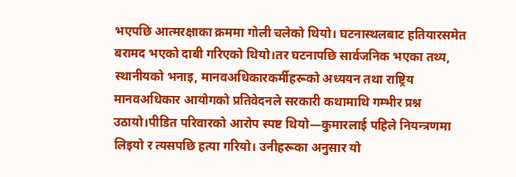भएपछि आत्मरक्षाका क्रममा गोली चलेको थियो। घटनास्थलबाट हतियारसमेत बरामद भएको दाबी गरिएको थियो।तर घटनापछि सार्वजनिक भएका तथ्य, स्थानीयको भनाइ, मानवअधिकारकर्मीहरूको अध्ययन तथा राष्ट्रिय मानवअधिकार आयोगको प्रतिवेदनले सरकारी कथामाथि गम्भीर प्रश्न उठायो।पीडित परिवारको आरोप स्पष्ट थियो—कुमारलाई पहिले नियन्त्रणमा लिइयो र त्यसपछि हत्या गरियो। उनीहरूका अनुसार यो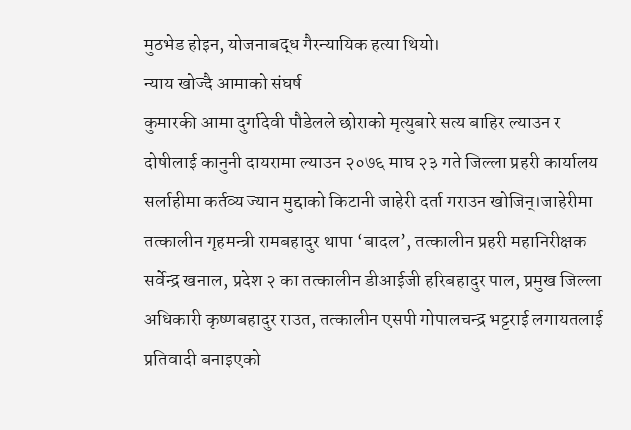मुठभेड होइन, योजनाबद्ध गैरन्यायिक हत्या थियो।
न्याय खोज्दै आमाको संघर्ष
कुमारकी आमा दुर्गादेवी पौडेलले छोराको मृत्युबारे सत्य बाहिर ल्याउन र दोषीलाई कानुनी दायरामा ल्याउन २०७६ माघ २३ गते जिल्ला प्रहरी कार्यालय सर्लाहीमा कर्तव्य ज्यान मुद्दाको किटानी जाहेरी दर्ता गराउन खोजिन्।जाहेरीमा तत्कालीन गृहमन्त्री रामबहादुर थापा ‘बादल’, तत्कालीन प्रहरी महानिरीक्षक सर्वेन्द्र खनाल, प्रदेश २ का तत्कालीन डीआईजी हरिबहादुर पाल, प्रमुख जिल्ला अधिकारी कृष्णबहादुर राउत, तत्कालीन एसपी गोपालचन्द्र भट्टराई लगायतलाई प्रतिवादी बनाइएको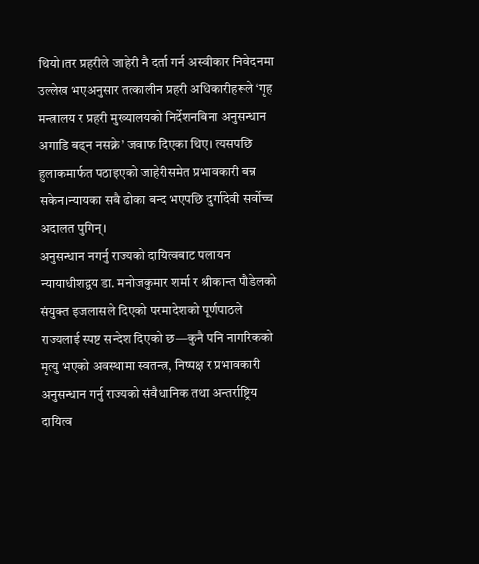थियो।तर प्रहरीले जाहेरी नै दर्ता गर्न अस्वीकार निवेदनमा उल्लेख भएअनुसार तत्कालीन प्रहरी अधिकारीहरूले ‘गृह मन्त्रालय र प्रहरी मुख्यालयको निर्देशनबिना अनुसन्धान अगाडि बढ्न नसक्ने’ जवाफ दिएका थिए। त्यसपछि हुलाकमार्फत पठाइएको जाहेरीसमेत प्रभावकारी बन्न सकेन।न्यायका सबै ढोका बन्द भएपछि दुर्गादेवी सर्वोच्च अदालत पुगिन्।
अनुसन्धान नगर्नु राज्यको दायित्वबाट पलायन
न्यायाधीशद्वय डा. मनोजकुमार शर्मा र श्रीकान्त पौडेलको संयुक्त इजलासले दिएको परमादेशको पूर्णपाठले राज्यलाई स्पष्ट सन्देश दिएको छ—कुनै पनि नागरिकको मृत्यु भएको अवस्थामा स्वतन्त्र, निष्पक्ष र प्रभावकारी अनुसन्धान गर्नु राज्यको संवैधानिक तथा अन्तर्राष्ट्रिय दायित्व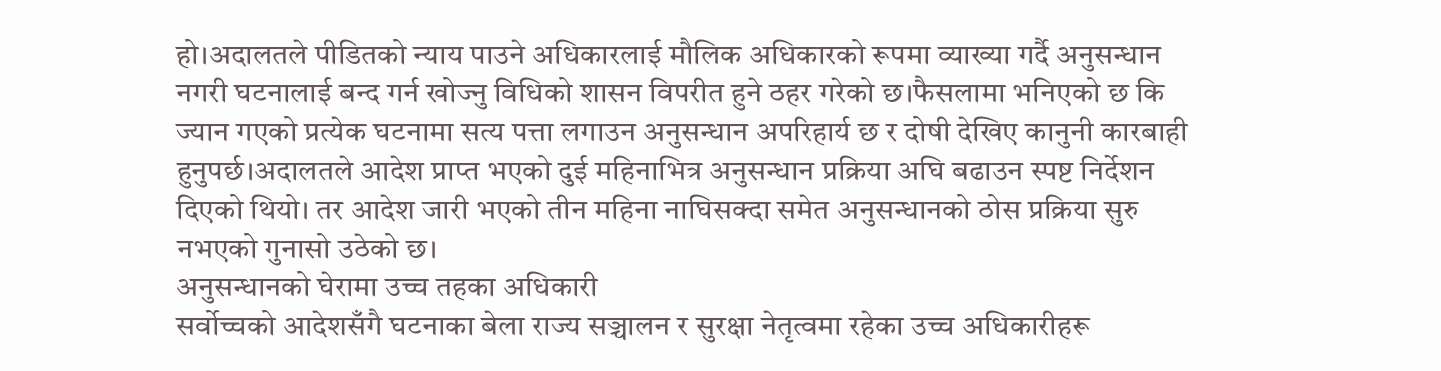हो।अदालतले पीडितको न्याय पाउने अधिकारलाई मौलिक अधिकारको रूपमा व्याख्या गर्दै अनुसन्धान नगरी घटनालाई बन्द गर्न खोज्नु विधिको शासन विपरीत हुने ठहर गरेको छ।फैसलामा भनिएको छ कि ज्यान गएको प्रत्येक घटनामा सत्य पत्ता लगाउन अनुसन्धान अपरिहार्य छ र दोषी देखिए कानुनी कारबाही हुनुपर्छ।अदालतले आदेश प्राप्त भएको दुई महिनाभित्र अनुसन्धान प्रक्रिया अघि बढाउन स्पष्ट निर्देशन दिएको थियो। तर आदेश जारी भएको तीन महिना नाघिसक्दा समेत अनुसन्धानको ठोस प्रक्रिया सुरु नभएको गुनासो उठेको छ।
अनुसन्धानको घेरामा उच्च तहका अधिकारी
सर्वोच्चको आदेशसँगै घटनाका बेला राज्य सञ्चालन र सुरक्षा नेतृत्वमा रहेका उच्च अधिकारीहरू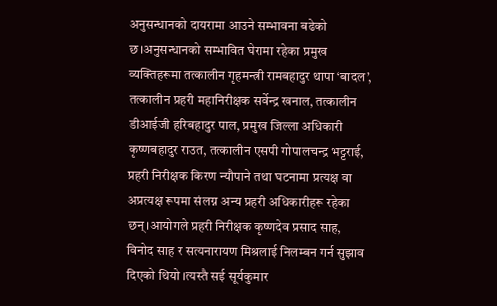अनुसन्धानको दायरामा आउने सम्भावना बढेको छ।अनुसन्धानको सम्भावित घेरामा रहेका प्रमुख व्यक्तिहरूमा तत्कालीन गृहमन्त्री रामबहादुर थापा ‘बादल’, तत्कालीन प्रहरी महानिरीक्षक सर्वेन्द्र खनाल, तत्कालीन डीआईजी हरिबहादुर पाल, प्रमुख जिल्ला अधिकारी कृष्णबहादुर राउत, तत्कालीन एसपी गोपालचन्द्र भट्टराई, प्रहरी निरीक्षक किरण न्यौपाने तथा घटनामा प्रत्यक्ष वा अप्रत्यक्ष रूपमा संलग्न अन्य प्रहरी अधिकारीहरू रहेका छन्।आयोगले प्रहरी निरीक्षक कृष्णदेव प्रसाद साह, विनोद साह र सत्यनारायण मिश्रलाई निलम्बन गर्न सुझाव दिएको थियो ।त्यस्तै सई सूर्यकुमार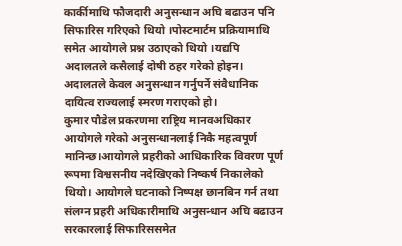कार्कीमाथि फौजदारी अनुसन्धान अघि बढाउन पनि सिफारिस गरिएको थियो ।पोस्टमार्टम प्रक्रियामाथि समेत आयोगले प्रश्न उठाएको थियो ।यद्यपि अदालतले कसैलाई दोषी ठहर गरेको होइन। अदालतले केवल अनुसन्धान गर्नुपर्ने संवैधानिक दायित्व राज्यलाई स्मरण गराएको हो।
कुमार पौडेल प्रकरणमा राष्ट्रिय मानवअधिकार आयोगले गरेको अनुसन्धानलाई निकै महत्वपूर्ण मानिन्छ।आयोगले प्रहरीको आधिकारिक विवरण पूर्ण रूपमा विश्वसनीय नदेखिएको निष्कर्ष निकालेको थियो। आयोगले घटनाको निष्पक्ष छानबिन गर्न तथा संलग्न प्रहरी अधिकारीमाथि अनुसन्धान अघि बढाउन सरकारलाई सिफारिससमेत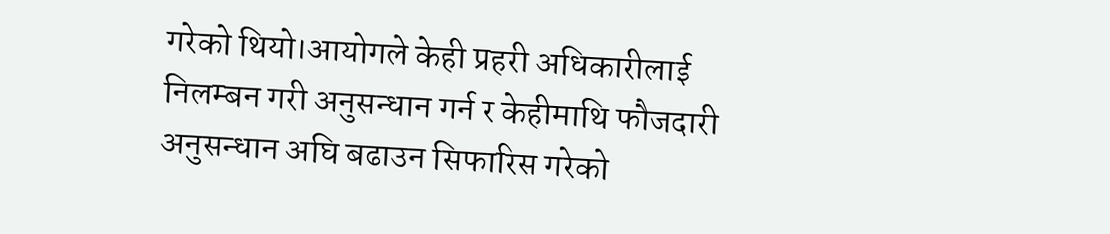गरेको थियो।आयोगले केही प्रहरी अधिकारीलाई निलम्बन गरी अनुसन्धान गर्न र केहीमाथि फौजदारी अनुसन्धान अघि बढाउन सिफारिस गरेको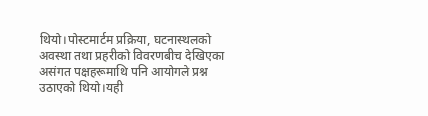थियो।पोस्टमार्टम प्रक्रिया, घटनास्थलको अवस्था तथा प्रहरीको विवरणबीच देखिएका असंगत पक्षहरूमाथि पनि आयोगले प्रश्न उठाएको थियो।यही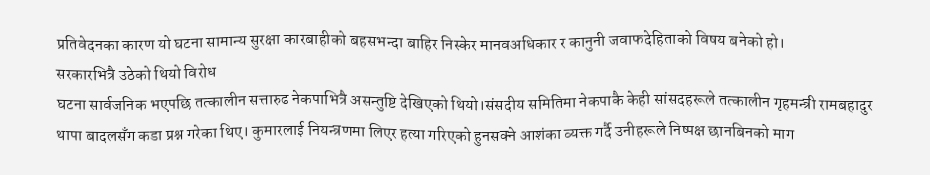प्रतिवेदनका कारण यो घटना सामान्य सुरक्षा कारबाहीको बहसभन्दा बाहिर निस्केर मानवअधिकार र कानुनी जवाफदेहिताको विषय बनेको हो।
सरकारभित्रै उठेको थियो विरोध
घटना सार्वजनिक भएपछि तत्कालीन सत्तारुढ नेकपाभित्रै असन्तुष्टि देखिएको थियो।संसदीय समितिमा नेकपाकै केही सांसदहरूले तत्कालीन गृहमन्त्री रामबहादुर थापा बादलसँग कडा प्रश्न गरेका थिए। कुमारलाई नियन्त्रणमा लिएर हत्या गरिएको हुनसक्ने आशंका व्यक्त गर्दै उनीहरूले निष्पक्ष छानबिनको माग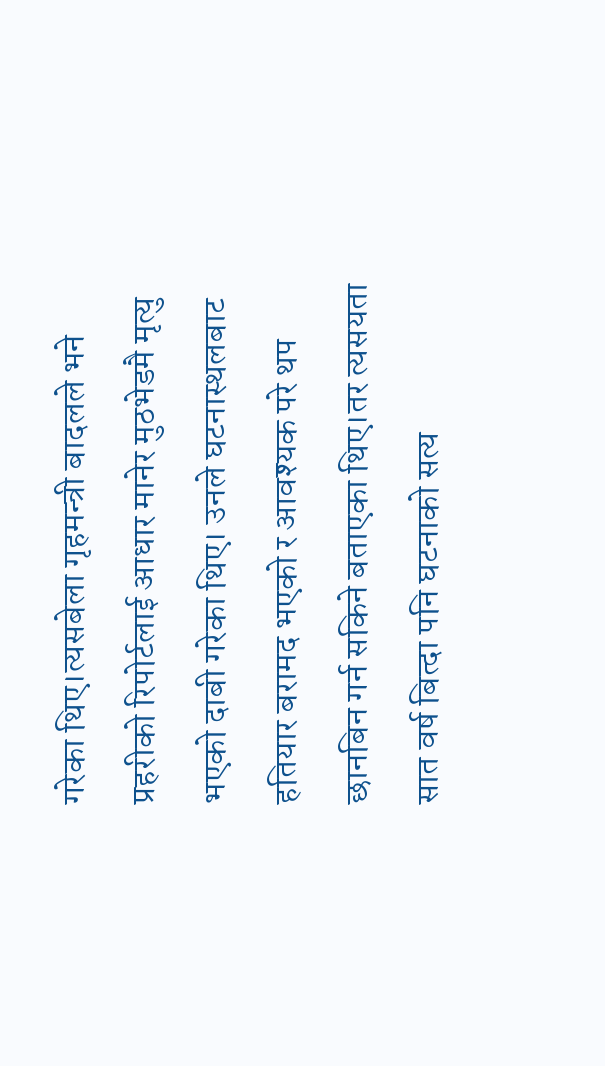गरेका थिए।त्यसबेला गृहमन्त्री बादलले भने प्रहरीको रिपोर्टलाई आधार मानेर मुठभेडमै मृत्यु भएको दाबी गरेका थिए। उनले घटनास्थलबाट हतियार बरामद भएको र आवश्यक परे थप छानबिन गर्न सकिने बताएका थिए।तर त्यसयता सात वर्ष बित्दा पनि घटनाको सत्य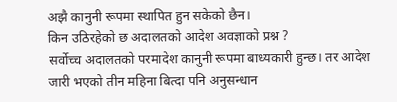अझै कानुनी रूपमा स्थापित हुन सकेको छैन।
किन उठिरहेको छ अदालतको आदेश अवज्ञाको प्रश्न ?
सर्वोच्च अदालतको परमादेश कानुनी रूपमा बाध्यकारी हुन्छ। तर आदेश जारी भएको तीन महिना बित्दा पनि अनुसन्धान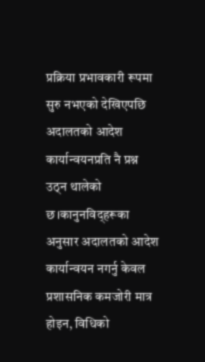प्रक्रिया प्रभावकारी रूपमा सुरु नभएको देखिएपछि अदालतको आदेश कार्यान्वयनप्रति नै प्रश्न उठ्न थालेको छ।कानुनविद्हरूका अनुसार अदालतको आदेश कार्यान्वयन नगर्नु केवल प्रशासनिक कमजोरी मात्र होइन, विधिको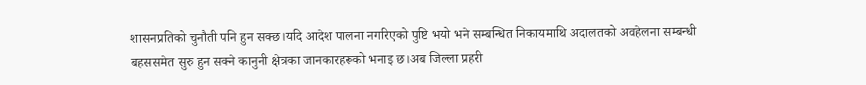शासनप्रतिको चुनौती पनि हुन सक्छ।यदि आदेश पालना नगरिएको पुष्टि भयो भने सम्बन्धित निकायमाथि अदालतको अवहेलना सम्बन्धी बहससमेत सुरु हुन सक्ने कानुनी क्षेत्रका जानकारहरूको भनाइ छ।अब जिल्ला प्रहरी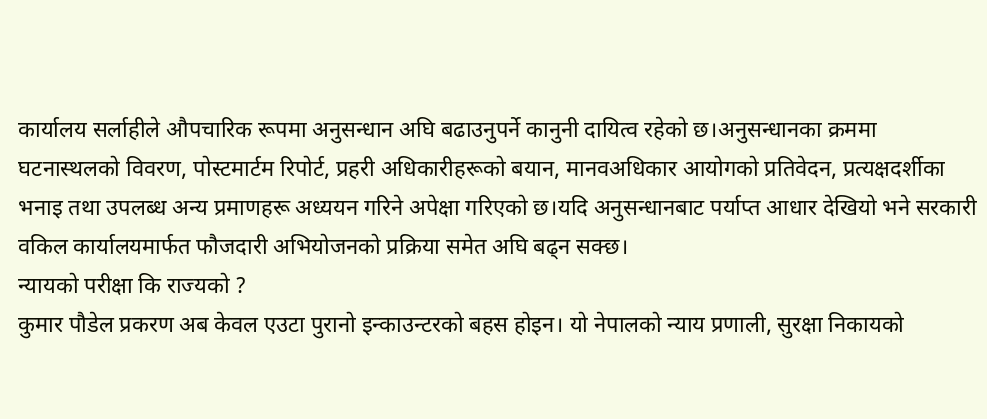कार्यालय सर्लाहीले औपचारिक रूपमा अनुसन्धान अघि बढाउनुपर्ने कानुनी दायित्व रहेको छ।अनुसन्धानका क्रममा घटनास्थलको विवरण, पोस्टमार्टम रिपोर्ट, प्रहरी अधिकारीहरूको बयान, मानवअधिकार आयोगको प्रतिवेदन, प्रत्यक्षदर्शीका भनाइ तथा उपलब्ध अन्य प्रमाणहरू अध्ययन गरिने अपेक्षा गरिएको छ।यदि अनुसन्धानबाट पर्याप्त आधार देखियो भने सरकारी वकिल कार्यालयमार्फत फौजदारी अभियोजनको प्रक्रिया समेत अघि बढ्न सक्छ।
न्यायको परीक्षा कि राज्यको ?
कुमार पौडेल प्रकरण अब केवल एउटा पुरानो इन्काउन्टरको बहस होइन। यो नेपालको न्याय प्रणाली, सुरक्षा निकायको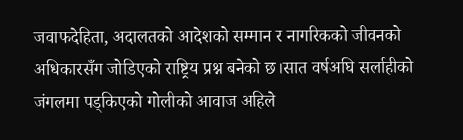जवाफदेहिता, अदालतको आदेशको सम्मान र नागरिकको जीवनको अधिकारसँग जोडिएको राष्ट्रिय प्रश्न बनेको छ।सात वर्षअघि सर्लाहीको जंगलमा पड्किएको गोलीको आवाज अहिले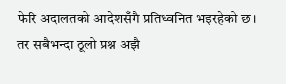फेरि अदालतको आदेशसँगै प्रतिध्वनित भइरहेको छ। तर सबैभन्दा ठूलो प्रश्न अझै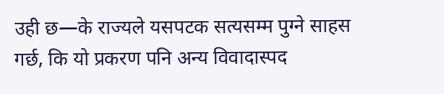उही छ—के राज्यले यसपटक सत्यसम्म पुग्ने साहस गर्छ, कि यो प्रकरण पनि अन्य विवादास्पद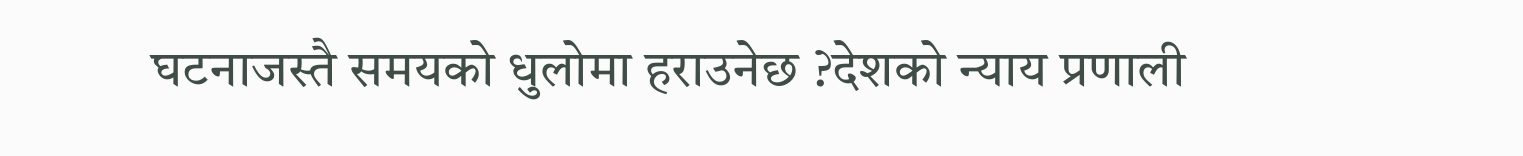घटनाजस्तै समयको धुलोमा हराउनेछ ?देशको न्याय प्रणाली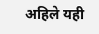अहिले यही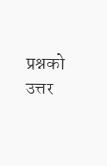प्रश्नको उत्तर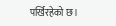पर्खिरहेको छ।